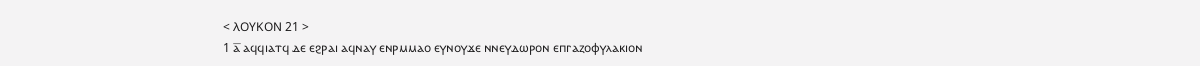< ⲖⲞⲨⲔⲞⲚ 21 >
1 ⲁ̅ ⲁϥϥⲓⲁⲧϥ ⲇⲉ ⲉϩⲣⲁⲓ ⲁϥⲛⲁⲩ ⲉⲛⲣⲙⲙⲁⲟ ⲉⲩⲛⲟⲩϫⲉ ⲛⲛⲉⲩⲇⲱⲣⲟⲛ ⲉⲡⲅⲁⲍⲟⲫⲩⲗⲁⲕⲓⲟⲛ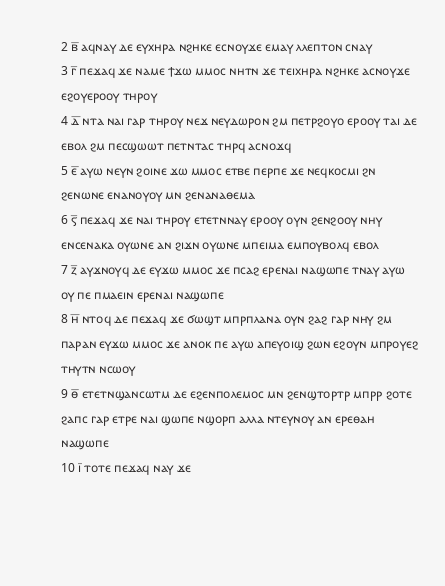2 ⲃ̅ ⲁϥⲛⲁⲩ ⲇⲉ ⲉⲩⲭⲏⲣⲁ ⲛϩⲏⲕⲉ ⲉⲥⲛⲟⲩϫⲉ ⲉⲙⲁⲩ ⲗⲗⲉⲡⲧⲟⲛ ⲥⲛⲁⲩ
3 ⲅ̅ ⲡⲉϫⲁϥ ϫⲉ ⲛⲁⲙⲉ ϯϫⲱ ⲙⲙⲟⲥ ⲛⲏⲧⲛ ϫⲉ ⲧⲉⲓⲭⲏⲣⲁ ⲛϩⲏⲕⲉ ⲁⲥⲛⲟⲩϫⲉ ⲉϩⲟⲩⲉⲣⲟⲟⲩ ⲧⲏⲣⲟⲩ
4 ⲇ̅ ⲛⲧⲁ ⲛⲁⲓ ⲅⲁⲣ ⲧⲏⲣⲟⲩ ⲛⲉϫ ⲛⲉⲩⲇⲱⲣⲟⲛ ϩⲙ ⲡⲉⲧⲣϩⲟⲩⲟ ⲉⲣⲟⲟⲩ ⲧⲁⲓ ⲇⲉ ⲉⲃⲟⲗ ϩⲙ ⲡⲉⲥϣⲱⲱⲧ ⲡⲉⲧⲛⲧⲁⲥ ⲧⲏⲣϥ ⲁⲥⲛⲟϫϥ
5 ⲉ̅ ⲁⲩⲱ ⲛⲉⲩⲛ ϩⲟⲓⲛⲉ ϫⲱ ⲙⲙⲟⲥ ⲉⲧⲃⲉ ⲡⲉⲣⲡⲉ ϫⲉ ⲛⲉϥⲕⲟⲥⲙⲓ ϩⲛ ϩⲉⲛⲱⲛⲉ ⲉⲛⲁⲛⲟⲩⲟⲩ ⲙⲛ ϩⲉⲛⲁⲛⲁⲑⲉⲙⲁ
6 ⲋ̅ ⲡⲉϫⲁϥ ϫⲉ ⲛⲁⲓ ⲧⲏⲣⲟⲩ ⲉⲧⲉⲧⲛⲛⲁⲩ ⲉⲣⲟⲟⲩ ⲟⲩⲛ ϩⲉⲛϩⲟⲟⲩ ⲛⲏⲩ ⲉⲛⲥⲉⲛⲁⲕⲁ ⲟⲩⲱⲛⲉ ⲁⲛ ϩⲓϫⲛ ⲟⲩⲱⲛⲉ ⲙⲡⲉⲓⲙⲁ ⲉⲙⲡⲟⲩⲃⲟⲗϥ ⲉⲃⲟⲗ
7 ⲍ̅ ⲁⲩϫⲛⲟⲩϥ ⲇⲉ ⲉⲩϫⲱ ⲙⲙⲟⲥ ϫⲉ ⲡⲥⲁϩ ⲉⲣⲉⲛⲁⲓ ⲛⲁϣⲱⲡⲉ ⲧⲛⲁⲩ ⲁⲩⲱ ⲟⲩ ⲡⲉ ⲡⲙⲁⲉⲓⲛ ⲉⲣⲉⲛⲁⲓ ⲛⲁϣⲱⲡⲉ
8 ⲏ̅ ⲛⲧⲟϥ ⲇⲉ ⲡⲉϫⲁϥ ϫⲉ ϭⲱϣⲧ ⲙⲡⲣⲡⲗⲁⲛⲁ ⲟⲩⲛ ϩⲁϩ ⲅⲁⲣ ⲛⲏⲩ ϩⲙ ⲡⲁⲣⲁⲛ ⲉⲩϫⲱ ⲙⲙⲟⲥ ϫⲉ ⲁⲛⲟⲕ ⲡⲉ ⲁⲩⲱ ⲁⲡⲉⲩⲟⲓϣ ϩⲱⲛ ⲉϩⲟⲩⲛ ⲙⲡⲣⲟⲩⲉϩ ⲧⲏⲩⲧⲛ ⲛⲥⲱⲟⲩ
9 ⲑ̅ ⲉⲧⲉⲧⲛϣⲁⲛⲥⲱⲧⲙ ⲇⲉ ⲉϩⲉⲛⲡⲟⲗⲉⲙⲟⲥ ⲙⲛ ϩⲉⲛϣⲧⲟⲣⲧⲣ ⲙⲡⲣⲣ ϩⲟⲧⲉ ϩⲁⲡⲥ ⲅⲁⲣ ⲉⲧⲣⲉ ⲛⲁⲓ ϣⲱⲡⲉ ⲛϣⲟⲣⲡ ⲁⲗⲗⲁ ⲛⲧⲉⲩⲛⲟⲩ ⲁⲛ ⲉⲣⲉⲑⲁⲏ ⲛⲁϣⲱⲡⲉ
10 ⲓ̅ ⲧⲟⲧⲉ ⲡⲉϫⲁϥ ⲛⲁⲩ ϫⲉ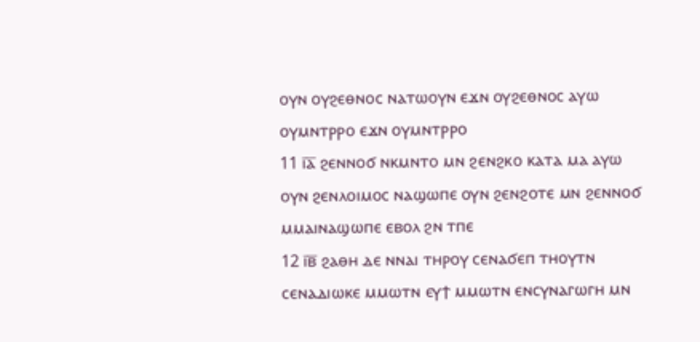ⲟⲩⲛ ⲟⲩϩⲉⲑⲛⲟⲥ ⲛⲁⲧⲱⲟⲩⲛ ⲉϫⲛ ⲟⲩϩⲉⲑⲛⲟⲥ ⲁⲩⲱ ⲟⲩⲙⲛⲧⲣⲣⲟ ⲉϫⲛ ⲟⲩⲙⲛⲧⲣⲣⲟ
11 ⲓ̅ⲁ̅ ϩⲉⲛⲛⲟϭ ⲛⲕⲙⲛⲧⲟ ⲙⲛ ϩⲉⲛϩⲕⲟ ⲕⲁⲧⲁ ⲙⲁ ⲁⲩⲱ ⲟⲩⲛ ϩⲉⲛⲗⲟⲓⲙⲟⲥ ⲛⲁϣⲱⲡⲉ ⲟⲩⲛ ϩⲉⲛϩⲟⲧⲉ ⲙⲛ ϩⲉⲛⲛⲟϭ ⲙⲙⲁⲓⲛⲁϣⲱⲡⲉ ⲉⲃⲟⲗ ϩⲛ ⲧⲡⲉ
12 ⲓ̅ⲃ̅ ϩⲁⲑⲏ ⲇⲉ ⲛⲛⲁⲓ ⲧⲏⲣⲟⲩ ⲥⲉⲛⲁϭⲉⲡ ⲧⲏⲟⲩⲧⲛ ⲥⲉⲛⲁⲇⲓⲱⲕⲉ ⲙⲙⲱⲧⲛ ⲉⲩϯ ⲙⲙⲱⲧⲛ ⲉⲛⲥⲩⲛⲁⲅⲱⲅⲏ ⲙⲛ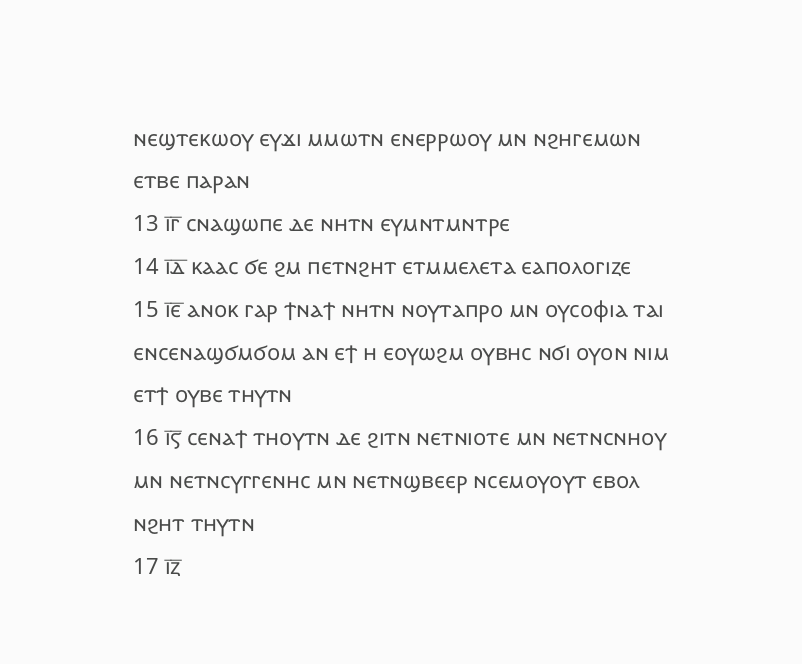ⲛⲉϣⲧⲉⲕⲱⲟⲩ ⲉⲩϫⲓ ⲙⲙⲱⲧⲛ ⲉⲛⲉⲣⲣⲱⲟⲩ ⲙⲛ ⲛϩⲏⲅⲉⲙⲱⲛ ⲉⲧⲃⲉ ⲡⲁⲣⲁⲛ
13 ⲓ̅ⲅ̅ ⲥⲛⲁϣⲱⲡⲉ ⲇⲉ ⲛⲏⲧⲛ ⲉⲩⲙⲛⲧⲙⲛⲧⲣⲉ
14 ⲓ̅ⲇ̅ ⲕⲁⲁⲥ ϭⲉ ϩⲙ ⲡⲉⲧⲛϩⲏⲧ ⲉⲧⲙⲙⲉⲗⲉⲧⲁ ⲉⲁⲡⲟⲗⲟⲅⲓⲍⲉ
15 ⲓ̅ⲉ̅ ⲁⲛⲟⲕ ⲅⲁⲣ ϯⲛⲁϯ ⲛⲏⲧⲛ ⲛⲟⲩⲧⲁⲡⲣⲟ ⲙⲛ ⲟⲩⲥⲟⲫⲓⲁ ⲧⲁⲓ ⲉⲛⲥⲉⲛⲁϣϭⲙϭⲟⲙ ⲁⲛ ⲉϯ ⲏ ⲉⲟⲩⲱϩⲙ ⲟⲩⲃⲏⲥ ⲛϭⲓ ⲟⲩⲟⲛ ⲛⲓⲙ ⲉⲧϯ ⲟⲩⲃⲉ ⲧⲏⲩⲧⲛ
16 ⲓ̅ⲋ̅ ⲥⲉⲛⲁϯ ⲧⲏⲟⲩⲧⲛ ⲇⲉ ϩⲓⲧⲛ ⲛⲉⲧⲛⲓⲟⲧⲉ ⲙⲛ ⲛⲉⲧⲛⲥⲛⲏⲟⲩ ⲙⲛ ⲛⲉⲧⲛⲥⲩⲅⲅⲉⲛⲏⲥ ⲙⲛ ⲛⲉⲧⲛϣⲃⲉⲉⲣ ⲛⲥⲉⲙⲟⲩⲟⲩⲧ ⲉⲃⲟⲗ ⲛϩⲏⲧ ⲧⲏⲩⲧⲛ
17 ⲓ̅ⲍ̅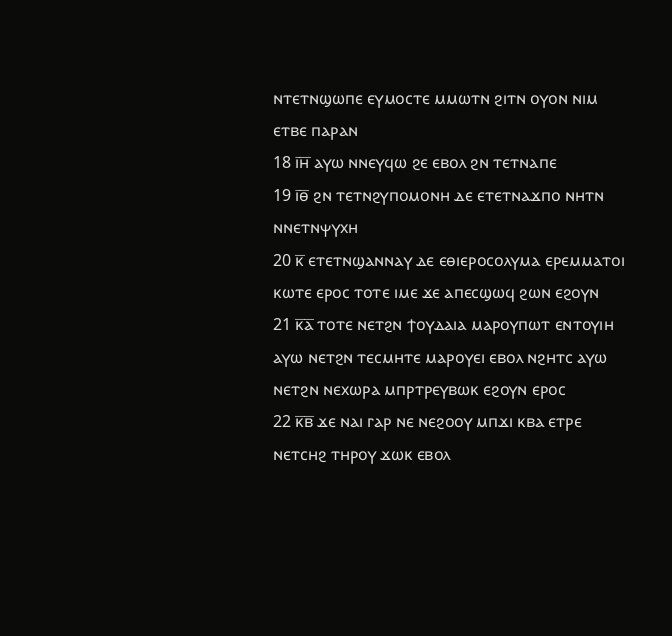ⲛⲧⲉⲧⲛϣⲱⲡⲉ ⲉⲩⲙⲟⲥⲧⲉ ⲙⲙⲱⲧⲛ ϩⲓⲧⲛ ⲟⲩⲟⲛ ⲛⲓⲙ ⲉⲧⲃⲉ ⲡⲁⲣⲁⲛ
18 ⲓ̅ⲏ̅ ⲁⲩⲱ ⲛⲛⲉⲩϥⲱ ϩⲉ ⲉⲃⲟⲗ ϩⲛ ⲧⲉⲧⲛⲁⲡⲉ
19 ⲓ̅ⲑ̅ ϩⲛ ⲧⲉⲧⲛϩⲩⲡⲟⲙⲟⲛⲏ ⲇⲉ ⲉⲧⲉⲧⲛⲁϫⲡⲟ ⲛⲏⲧⲛ ⲛⲛⲉⲧⲛⲯⲩⲭⲏ
20 ⲕ̅ ⲉⲧⲉⲧⲛϣⲁⲛⲛⲁⲩ ⲇⲉ ⲉⲑⲓⲉⲣⲟⲥⲟⲗⲩⲙⲁ ⲉⲣⲉⲙⲙⲁⲧⲟⲓ ⲕⲱⲧⲉ ⲉⲣⲟⲥ ⲧⲟⲧⲉ ⲓⲙⲉ ϫⲉ ⲁⲡⲉⲥϣⲱϥ ϩⲱⲛ ⲉϩⲟⲩⲛ
21 ⲕ̅ⲁ̅ ⲧⲟⲧⲉ ⲛⲉⲧϩⲛ ϯⲟⲩⲇⲁⲓⲁ ⲙⲁⲣⲟⲩⲡⲱⲧ ⲉⲛⲧⲟⲩⲓⲏ ⲁⲩⲱ ⲛⲉⲧϩⲛ ⲧⲉⲥⲙⲏⲧⲉ ⲙⲁⲣⲟⲩⲉⲓ ⲉⲃⲟⲗ ⲛϩⲏⲧⲥ ⲁⲩⲱ ⲛⲉⲧϩⲛ ⲛⲉⲭⲱⲣⲁ ⲙⲡⲣⲧⲣⲉⲩⲃⲱⲕ ⲉϩⲟⲩⲛ ⲉⲣⲟⲥ
22 ⲕ̅ⲃ̅ ϫⲉ ⲛⲁⲓ ⲅⲁⲣ ⲛⲉ ⲛⲉϩⲟⲟⲩ ⲙⲡϫⲓ ⲕⲃⲁ ⲉⲧⲣⲉ ⲛⲉⲧⲥⲏϩ ⲧⲏⲣⲟⲩ ϫⲱⲕ ⲉⲃⲟⲗ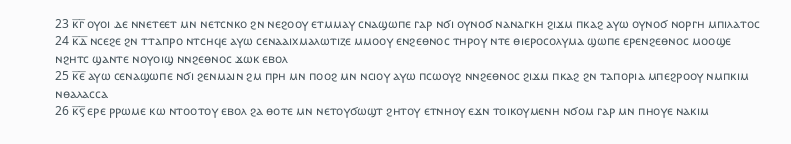23 ⲕ̅ⲅ̅ ⲟⲩⲟⲓ ⲇⲉ ⲛⲛⲉⲧⲉⲉⲧ ⲙⲛ ⲛⲉⲧⲥⲛⲕⲟ ϩⲛ ⲛⲉϩⲟⲟⲩ ⲉⲧⲙⲙⲁⲩ ⲥⲛⲁϣⲱⲡⲉ ⲅⲁⲣ ⲛϭⲓ ⲟⲩⲛⲟϭ ⲛⲁⲛⲁⲅⲕⲏ ϩⲓϫⲙ ⲡⲕⲁϩ ⲁⲩⲱ ⲟⲩⲛⲟϭ ⲛⲟⲣⲅⲏ ⲙⲡⲓⲗⲁⲧⲟⲥ
24 ⲕ̅ⲇ̅ ⲛⲥⲉϩⲉ ϩⲛ ⲧⲧⲁⲡⲣⲟ ⲛⲧⲥⲏϥⲉ ⲁⲩⲱ ⲥⲉⲛⲁⲁⲓⲭⲙⲁⲗⲱⲧⲓⲍⲉ ⲙⲙⲟⲟⲩ ⲉⲛϩⲉⲑⲛⲟⲥ ⲧⲏⲣⲟⲩ ⲛⲧⲉ ⲑⲓⲉⲣⲟⲥⲟⲗⲩⲙⲁ ϣⲱⲡⲉ ⲉⲣⲉⲛϩⲉⲑⲛⲟⲥ ⲙⲟⲟϣⲉ ⲛϩⲏⲧⲥ ϣⲁⲛⲧⲉ ⲛⲟⲩⲟⲓϣ ⲛⲛϩⲉⲑⲛⲟⲥ ϫⲱⲕ ⲉⲃⲟⲗ
25 ⲕ̅ⲉ̅ ⲁⲩⲱ ⲥⲉⲛⲁϣⲱⲡⲉ ⲛϭⲓ ϩⲉⲛⲙⲁⲓⲛ ϩⲙ ⲡⲣⲏ ⲙⲛ ⲡⲟⲟϩ ⲙⲛ ⲛⲥⲓⲟⲩ ⲁⲩⲱ ⲡⲥⲱⲟⲩϩ ⲛⲛϩⲉⲑⲛⲟⲥ ϩⲓϫⲙ ⲡⲕⲁϩ ϩⲛ ⲧⲁⲡⲟⲣⲓⲁ ⲙⲡⲉϩⲣⲟⲟⲩ ⲛⲙⲡⲕⲓⲙ ⲛⲑⲁⲗⲁⲥⲥⲁ
26 ⲕ̅ⲋ̅ ⲉⲣⲉ ⲣⲣⲱⲙⲉ ⲕⲱ ⲛⲧⲟⲟⲧⲟⲩ ⲉⲃⲟⲗ ϩⲁ ⲑⲟⲧⲉ ⲙⲛ ⲛⲉⲧⲟⲩϭⲱϣⲧ ϩⲏⲧⲟⲩ ⲉⲧⲛⲏⲟⲩ ⲉϫⲛ ⲧⲟⲓⲕⲟⲩⲙⲉⲛⲏ ⲛϭⲟⲙ ⲅⲁⲣ ⲙⲛ ⲡⲏⲟⲩⲉ ⲛⲁⲕⲓⲙ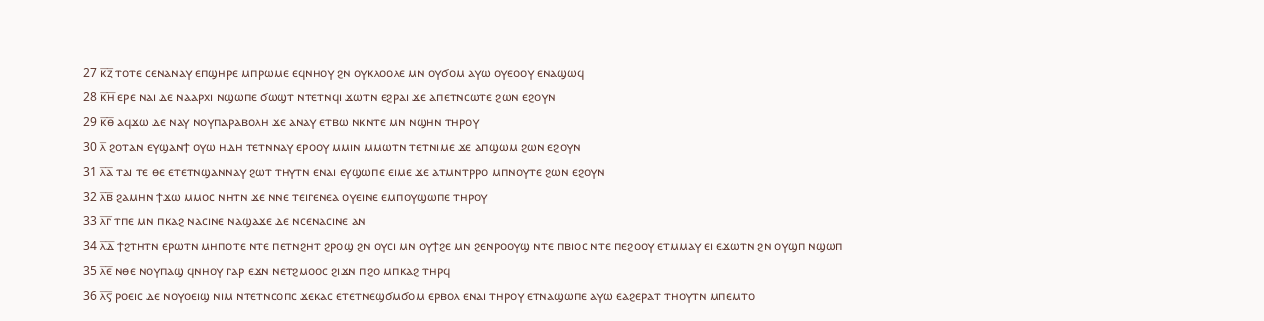27 ⲕ̅ⲍ̅ ⲧⲟⲧⲉ ⲥⲉⲛⲁⲛⲁⲩ ⲉⲡϣⲏⲣⲉ ⲙⲡⲣⲱⲙⲉ ⲉϥⲛⲏⲟⲩ ϩⲛ ⲟⲩⲕⲗⲟⲟⲗⲉ ⲙⲛ ⲟⲩϭⲟⲙ ⲁⲩⲱ ⲟⲩⲉⲟⲟⲩ ⲉⲛⲁϣⲱϥ
28 ⲕ̅ⲏ̅ ⲉⲣⲉ ⲛⲁⲓ ⲇⲉ ⲛⲁⲁⲣⲭⲓ ⲛϣⲱⲡⲉ ϭⲱϣⲧ ⲛⲧⲉⲧⲛϥⲓ ϫⲱⲧⲛ ⲉϩⲣⲁⲓ ϫⲉ ⲁⲡⲉⲧⲛⲥⲱⲧⲉ ϩⲱⲛ ⲉϩⲟⲩⲛ
29 ⲕ̅ⲑ̅ ⲁϥϫⲱ ⲇⲉ ⲛⲁⲩ ⲛⲟⲩⲡⲁⲣⲁⲃⲟⲗⲏ ϫⲉ ⲁⲛⲁⲩ ⲉⲧⲃⲱ ⲛⲕⲛⲧⲉ ⲙⲛ ⲛϣⲏⲛ ⲧⲏⲣⲟⲩ
30 ⲗ̅ ϩⲟⲧⲁⲛ ⲉⲩϣⲁⲛϯ ⲟⲩⲱ ⲏⲇⲏ ⲧⲉⲧⲛⲛⲁⲩ ⲉⲣⲟⲟⲩ ⲙⲙⲓⲛ ⲙⲙⲱⲧⲛ ⲧⲉⲧⲛⲓⲙⲉ ϫⲉ ⲁⲡϣⲱⲙ ϩⲱⲛ ⲉϩⲟⲩⲛ
31 ⲗ̅ⲁ̅ ⲧⲁⲓ ⲧⲉ ⲑⲉ ⲉⲧⲉⲧⲛϣⲁⲛⲛⲁⲩ ϩⲱⲧ ⲧⲏⲩⲧⲛ ⲉⲛⲁⲓ ⲉⲩϣⲱⲡⲉ ⲉⲓⲙⲉ ϫⲉ ⲁⲧⲙⲛⲧⲣⲣⲟ ⲙⲡⲛⲟⲩⲧⲉ ϩⲱⲛ ⲉϩⲟⲩⲛ
32 ⲗ̅ⲃ̅ ϩⲁⲙⲏⲛ ϯϫⲱ ⲙⲙⲟⲥ ⲛⲏⲧⲛ ϫⲉ ⲛⲛⲉ ⲧⲉⲓⲅⲉⲛⲉⲁ ⲟⲩⲉⲓⲛⲉ ⲉⲙⲡⲟⲩϣⲱⲡⲉ ⲧⲏⲣⲟⲩ
33 ⲗ̅ⲅ̅ ⲧⲡⲉ ⲙⲛ ⲡⲕⲁϩ ⲛⲁⲥⲓⲛⲉ ⲛⲁϣⲁϫⲉ ⲇⲉ ⲛⲥⲉⲛⲁⲥⲓⲛⲉ ⲁⲛ
34 ⲗ̅ⲇ̅ ϯϩⲧⲏⲧⲛ ⲉⲣⲱⲧⲛ ⲙⲏⲡⲟⲧⲉ ⲛⲧⲉ ⲡⲉⲧⲛϩⲏⲧ ϩⲣⲟϣ ϩⲛ ⲟⲩⲥⲓ ⲙⲛ ⲟⲩϯϩⲉ ⲙⲛ ϩⲉⲛⲣⲟⲟⲩϣ ⲛⲧⲉ ⲡⲃⲓⲟⲥ ⲛⲧⲉ ⲡⲉϩⲟⲟⲩ ⲉⲧⲙⲙⲁⲩ ⲉⲓ ⲉϫⲱⲧⲛ ϩⲛ ⲟⲩϣⲡ ⲛϣⲱⲡ
35 ⲗ̅ⲉ̅ ⲛⲑⲉ ⲛⲟⲩⲡⲁϣ ϥⲛⲏⲟⲩ ⲅⲁⲣ ⲉϫⲛ ⲛⲉⲧϩⲙⲟⲟⲥ ϩⲓϫⲛ ⲡϩⲟ ⲙⲡⲕⲁϩ ⲧⲏⲣϥ
36 ⲗ̅ⲋ̅ ⲣⲟⲉⲓⲥ ⲇⲉ ⲛⲟⲩⲟⲉⲓϣ ⲛⲓⲙ ⲛⲧⲉⲧⲛⲥⲟⲡⲥ ϫⲉⲕⲁⲥ ⲉⲧⲉⲧⲛⲉϣϭⲙϭⲟⲙ ⲉⲣⲃⲟⲗ ⲉⲛⲁⲓ ⲧⲏⲣⲟⲩ ⲉⲧⲛⲁϣⲱⲡⲉ ⲁⲩⲱ ⲉⲁϩⲉⲣⲁⲧ ⲧⲏⲟⲩⲧⲛ ⲙⲡⲉⲙⲧⲟ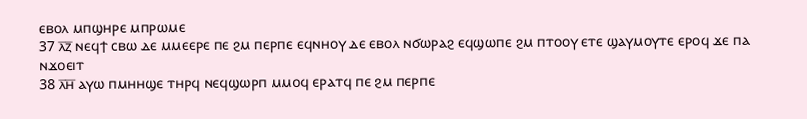ⲉⲃⲟⲗ ⲙⲡϣⲏⲣⲉ ⲙⲡⲣⲱⲙⲉ
37 ⲗ̅ⲍ̅ ⲛⲉϥϯ ⲥⲃⲱ ⲇⲉ ⲙⲙⲉⲉⲣⲉ ⲡⲉ ϩⲙ ⲡⲉⲣⲡⲉ ⲉϥⲛⲏⲟⲩ ⲇⲉ ⲉⲃⲟⲗ ⲛϭⲱⲣⲁϩ ⲉϥϣⲱⲡⲉ ϩⲙ ⲡⲧⲟⲟⲩ ⲉⲧⲉ ϣⲁⲩⲙⲟⲩⲧⲉ ⲉⲣⲟϥ ϫⲉ ⲡⲁ ⲛϫⲟⲉⲓⲧ
38 ⲗ̅ⲏ̅ ⲁⲩⲱ ⲡⲙⲏⲏϣⲉ ⲧⲏⲣϥ ⲛⲉϥϣⲱⲣⲡ ⲙⲙⲟϥ ⲉⲣⲁⲧϥ ⲡⲉ ϩⲙ ⲡⲉⲣⲡⲉ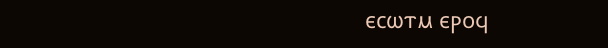ⲉⲥⲱⲧⲙ ⲉⲣⲟϥ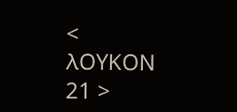< ⲖⲞⲨⲔⲞⲚ 21 >